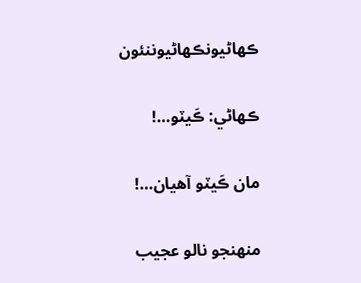ڪهاڻيونڪهاڻيوننئون

ڪهاڻي: ڪَيٽو…!

مان ڪَيٽو آهيان…!

منهنجو نالو عجيب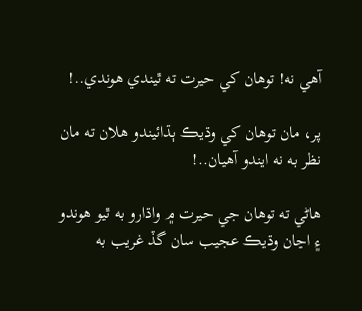آهي نه! توهان کي حيرت ته ٿيندي هوندي..!

پر، مان توهان کي وڌيڪ ٻڌائيندو هلان ته مان نظر به نه ايندو آهيان..!

هاڻي ته توهان جي حيرت ۾ واڌارو به ٿيو هوندو ۽ اڃان وڌيڪ عجيب سان گڏ غريب به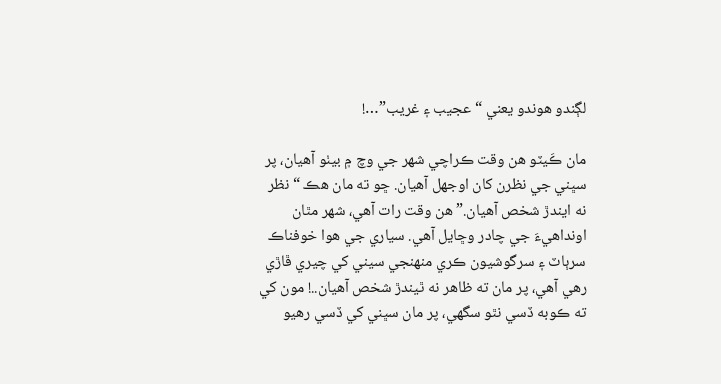لڳندو هوندو يعني “عجيب ۽ غريب”…!

مان ڪَيٽو هن وقت ڪراچي شهر جي وچ ۾ بيٺو آهيان، پر سڀني جي نظرن کان اوجهل آهيان. ڇو ته مان هڪ “نظر نه ايندڙ شخص آهيان.” هن وقت رات آهي، شهر مٿان اونداهيءَ جي چادر وڇايل آهي. سياري جي هوا خوفناڪ سرٻاٽ ۽ سرگوشيون ڪري منهنجي سيني کي چيري ڦاڙي رهي آهي، پر مان ته ظاهر نه ٿيندڙ شخص آهيان..! مون کي ته ڪوبه ڏسي نٿو سگهي، پر مان سڀني کي ڏسي رهيو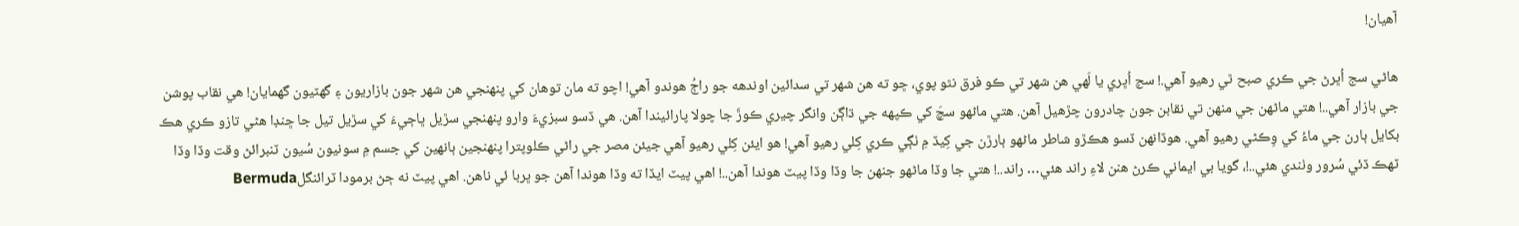آهيان!

هاڻي سج اُڀرڻ جي ڪري صبح ٿي رهيو آهي.! سج اُڀري يا لَهي هن شهر تي ڪو فرق نٿو پوي، ڇو ته هن شهر تي سدائين اوندهه جو راڄُ هوندو آهي! اچو ته مان توهان کي پنهنجي هن شهر جون بازاريون ۽ گهٽيون گهمايان! هي نقاب پوشن جي بازار آهي..! هتي ماڻهن جي منهن تي نقابن جون چادرون چڙهيل آهن. هتي ماڻهو سچَ کي ڪپهه جي ڌاڳن وانگر چيري ڪوڙَ جا چولا پارائيندا آھن. ھي ڏسو سبزيءَ وارو پنهنجي سڙيل ڀاڄيءَ کي سڙيل تيل جا ڇنڊا هڻي تازو ڪري هڪ بکايل ٻارن جي ماءُ کي وِڪڻي رهيو آهي. هوڏانهن ڏسو هڪڙو شاطر ماڻهو ٻارڙن جي کِيڏ ۾ ٺڳي ڪري کِلي رهيو آهي! هو ايئن کِلي رهيو آهي جيئن مصر جي راڻي ڪلوپترا پنهنجين ٻانهين کي جسم ۾ سونيون سُيون ٽنبرائڻ وقت وڏا وڏا ٽهڪ ڏئي سُرور وٺندي هئي..!، گويا بي ايماني ڪرڻ هنن لاءِ راند هئي… راند..! هتي جا وڏا ماڻهو جنهن جا وڏا وڏا پيٽ هوندا آهن..! اهي پيٽ ايڏا ته وڏا هوندا آهن جو ڀربا ئي ناهن. اهي پيٽ نه ڄڻ برمودا ٽرائنگلBermuda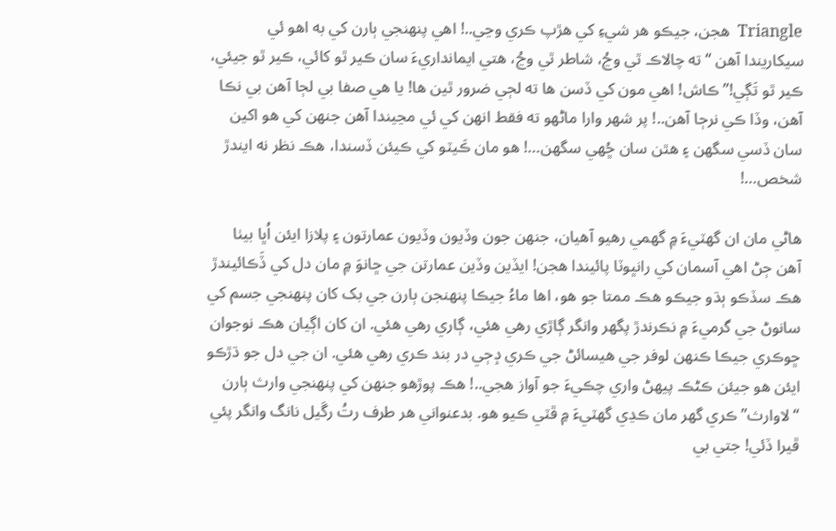Triangle  هجن، جيڪو هر شيءِ کي هڙپ ڪري وڃي..! اهي پنهنجي ٻارن کي به اهو ئي سيکاريندا آهن “ته چالاڪ ٿي وڃُ، شاطر ٿي وڃُ، هتي ايمانداريءَ سان ڪير ٿو کائي، ڪير ٿو جيئي، ڪير ٿو تَڳي!” ڪاش! اهي مون کي ڏسن ها ته لڄي ضرور ٿين ها! يا هي صفا بي لڄا آهن بي نڪا آهن، وڏا ڪي نرڄا آهن..! پر شهر وارا ماڻهو ته فقط انهن کي ئي مڃيندا آهن جنهن کي هو اکين سان ڏسي سگهن ۽ هٿن سان ڇُهي سگهن…! هو مان ڪَيٽو کي ڪيئن ڏسندا، هڪ نظر نه ايندڙ شخص…!

هاڻي مان ان گهٽيءَ ۾ گهمي رهيو آهيان، جنهن جون وڏيون وڏيون عمارتون ۽ پلازا ايئن اُڀا بيٺا آهن ڄڻ اهي آسمان کي رانڀوٽا پائيندا هجن! ايڏين وڏين عمارتن جي ڇانوَ ۾ مان دل کي ڏَڪائيندڙ هڪ سڏڪو ٻڌو جيڪو هڪ ممتا جو هو، اها ماءُ جيڪا پنهنجن ٻارن جي بک کان پنهنجي جسم کي سانوڻ جي گرميءَ ۾ نڪرندڙ پگهر وانگر ڳاڙي رهي هئي، ڳاري رهي هئي. ان کان اڳيان هڪ نوجوان ڇوڪري جيڪا ڪنهن لوفر جي هيسائڻ جي ڪري ڊِڄي در بند ڪري رهي هئي. ان جي دل جو ڌڙڪو ايئن هو جيئن ڪڻڪ پيهڻ واري چڪيءَ جو آواز هجي..! هڪ پوڙهو جنهن کي پنهنجي وارث ٻارن “لاوارث” ڪري گهر مان ڪڍي گهٽيءَ ۾ ڦٽي ڪيو هو. بدعنواني هر طرف رتُ رڱيل نانگ وانگر پئي ڦيرا ڏئي! جتي بي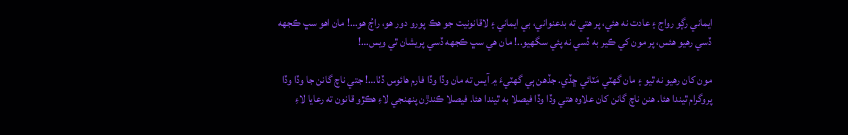ايماني رڳو رواج ۽ عادت نه هئي، پر هتي ته بدعنواني، بي ايماني ۽ لاقانونيت جو هڪ پورو دور هو، راڄُ هو…! مان اهو سڀ ڪجهه ڏسي رهيو هئس، پر مون کي ڪير به ڏسي نه پئي سگهيو..! مان هي سڀ ڪجھه ڏسي پريشان ٿي ويس…!

مون کان رهيو نه ٿيو ۽ مان گهٽي مَٽائي ڇڏي. جڏهن ٻي گهٽيءَ ۾ آيس ته مان وڏا وڏا فارم ھائوس ڏٺا…! جتي ناچ گانن جا وڏا وڏا پروگرام ٿيندا هئا. هنن ناچ گانن کان علاوه هتي وڏا وڏا فيصلا به ٿيندا هئا. فيصلا ڪندڙن پنهنجي لاءِ هڪڙو قانون ته رعايا لاءِ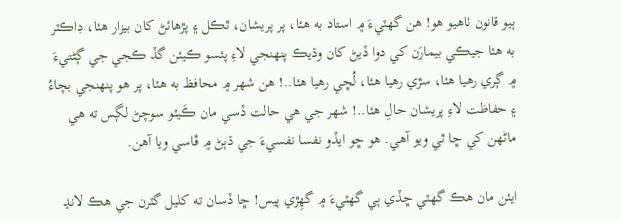ٻيو قانون ٺاهيو هو! هن گهٽيءَ ۾ استاد به هئا، پر پريشان، ٿڪل ۽ پڙهائڻ کان بيزار هئا، ڊاڪٽر به هئا جيڪي بيمارَن کي دوا ڏيڻ کان وڌيڪ پنهنجي لاءِ پئسو ڪيئن گڏ ڪجي جي ڳڻتيءَ ۾ ڳري رهيا هئا، سڙي رهيا هئا، لُڇي رهيا هئا..! هن شهر ۾ محافظ به هئا، پر هو پنهنجي بچاءُ ۽ حفاظت لاءِ پريشان حالِ هئا..! شهر جي هي حالت ڏسي مان ڪَيٽو سوچڻ لڳس ته هي ماڻهن کي ڇا ٿي ويو آهي. هو ڇو ايڏو نفسا نفسيءَ جي ڌٻڻ ۾ ڦاسي ويا آهن.

ايئن مان هڪ گهٽي ڇڏي ٻي گهٽيءَ ۾ گهِڙي پيس! ڇا ڏسان ته کليل گٽرن جي هڪ لانڍ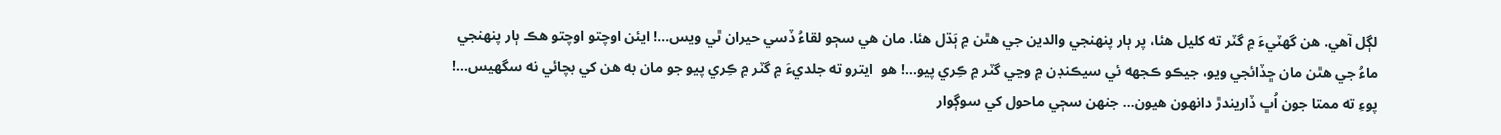لڳل آهي. هن گهٽيءَ ۾ گٽر ته کليل هئا، پر ٻار پنهنجي والدين جي هٿن ۾ ٻَڌل هئا. مان هي سڄو لقاءُ ڏسي حيران ٿي ويس…! ايئن اوچتو اوچتو هڪ ٻار پنهنجي ماءُ جي هٿن مان ڇڏائجي ويو، جيڪو ڪجهه ئي سيڪنڊن ۾ وڃي گٽر ۾ ڪِري پيو…! هو  ايترو ته جلديءَ ۾ گٽر ۾ ڪِري پيو جو مان به هن کي بچائي نه سگهيس…! پوءِ ته ممتا جون اُڀ ڏاريندڙ دانهون هيون… جنهن سڄي ماحول کي سوڳوار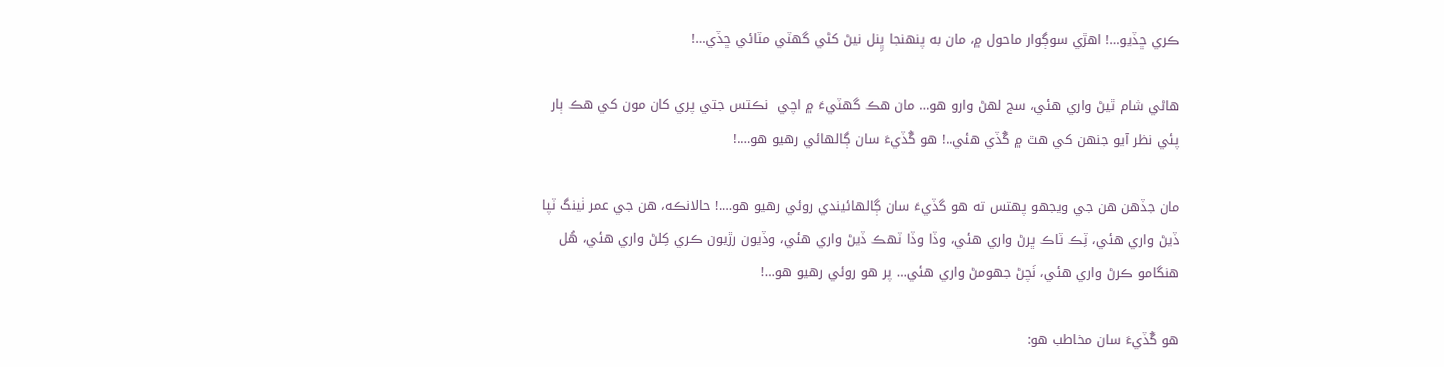ڪري ڇڏيو…! اهڙي سوڳوار ماحول ۾، مان به پنهنجا ڀِنل نيڻ کڻي گهٽي مٽائي ڇڏي…!

هاڻي شام ٿيڻ واري هئي، سج لهڻ وارو هو… مان هڪ گهٽيءَ ۾ اچي  نڪتس جتي پري کان مون کي هڪ ٻار پئي نظر آيو جنهن کي هٿ ۾ گُڏي هئي..! هو گُڏيءَ سان ڳالهائي رهيو هو….!

مان جڏهن هن جي ويجهو پهتس ته هو گڏيءَ سان ڳالهائيندي روئي رهيو هو….! حالانڪه، هن جي عمر ٺينگ ٽپا ڏيڻ واري هئي، ٽِڪ ٽاڪ ڀرڻ واري هئي، وڏا وڏا ٽهڪ ڏيڻ واري هئي، وڏيون رڙيون ڪري کِلڻ واري هئي، هُل هنگامو ڪرڻ واري هئي، نَچڻ جهومڻ واري هئي… پر هو روئي رهيو هو…!

هو گُڏيءَ سان مخاطب هو: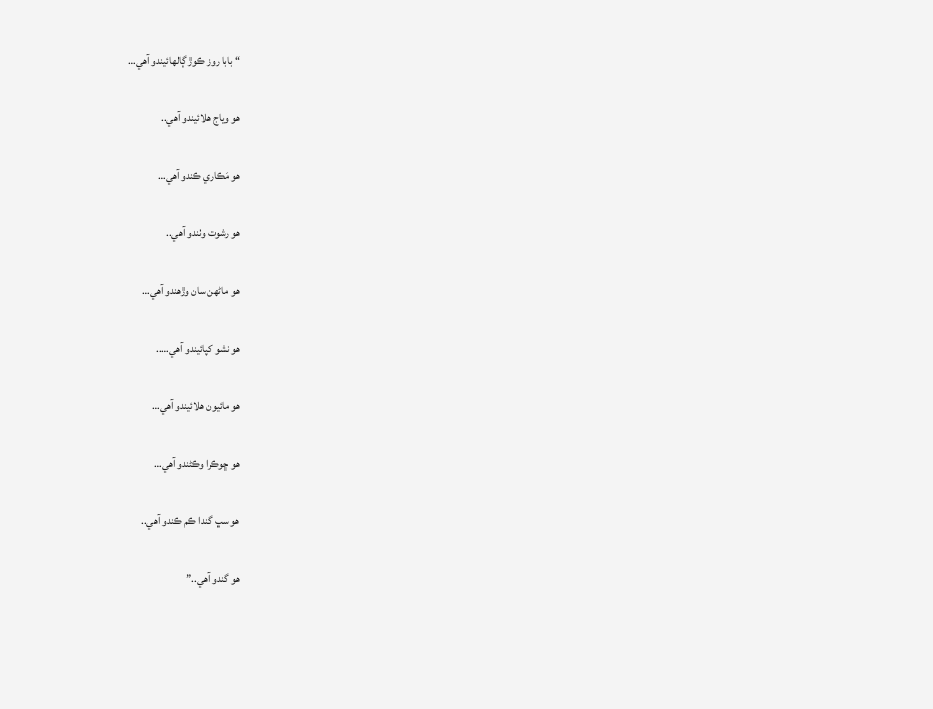“بابا روز ڪوڙ ڳالهائيندو آهي…

هو وياج هلائيندو آهي..

هو مَڪاري ڪندو آهي…

هو رشوت وٺندو آهي..

هو ماڻهن سان وڙھندو آهي…

هو نشو کپائيندو آهي…..

هو مائيون هلائيندو آهي…

هو ڇوڪرا وڪڻندو آهي…

هو سڀ گندا ڪم ڪندو آهي..

هو گندو آھي..”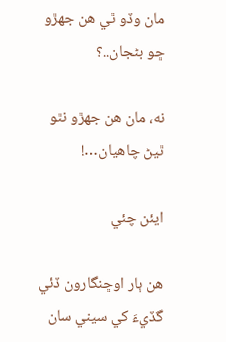مان وڏو ٿي هن جهڙو ڇو بڻجان..؟

نه، مان هن جهڙو نٿو ٿيڻ چاهيان…!

ايئن چئي

هن ٻار اوڇنگارون ڏئي گڏيءَ کي سيني سان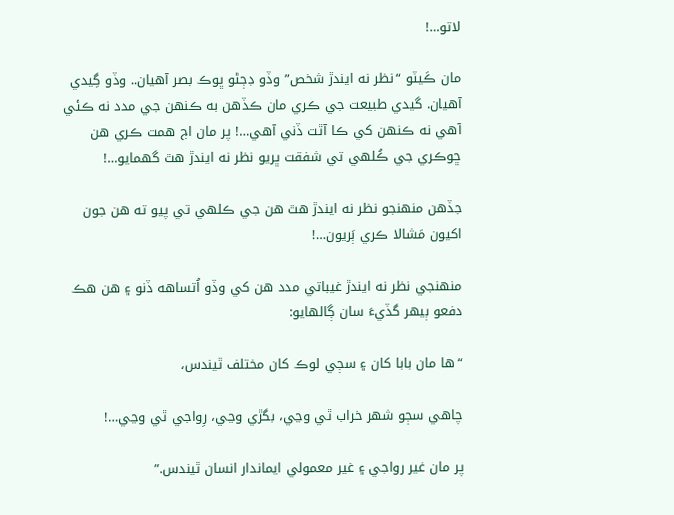لاتو…!

مان ڪَيٽو “نظر نه ايندڙ شخص” وڏو ڊڄڻو ڀوڪ بصر آهيان.. وڏو گِيدي آهيان. گيدي طبيعت جي ڪري مان ڪڏهن به ڪنهن جي مدد نه ڪئي آهي نه ڪنهن کي ڪا آٿت ڏني آهي…! پر مان اڄ همت ڪري هن ڇوڪري جي ڪُلهي تي شفقت ڀريو نظر نه ايندڙ هٿ گهمايو…!

جڏهن منهنجو نظر نه ايندڙ هٿ هن جي ڪلهي تي پيو ته هن جون اکيون مَشالا ڪري ٻَريون…!

منھنجي نظر نه ايندڙ غيباتي مدد ھن کي وڏو اُتساهه ڏنو ۽ هن هڪ دفعو ٻيهر گڏيءَ سان ڳالهايو:

“ها مان بابا کان ۽ سڄي لوڪ کان مختلف ٿيندس،

چاهي سڄو شهر خراب ٿي وڃي، بگڙي وڃي، رِواجي ٿي وڃي…!

پر مان غير رواجي ۽ غير معمولي ايماندار انسان ٿيندس.”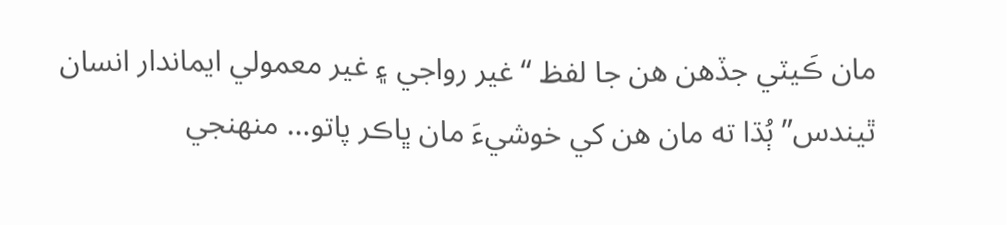مان ڪَيٽي جڏهن هن جا لفظ “غير رواجي ۽ غير معمولي ايماندار انسان ٿيندس” ٻُڌا ته مان هن کي خوشيءَ مان ڀاڪر پاتو… منهنجي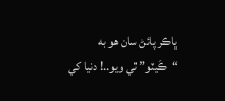ڀاڪر پائڻ سان هو به “ڪَيٽو” ٿي ويو..! دنيا کي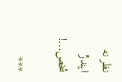نظر نه ايندڙ شخص…!

***